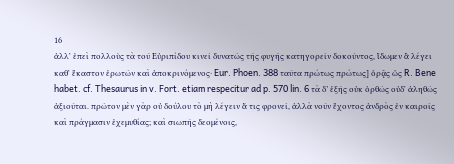16
ἀλλʼ ἐπεὶ πολλοὺς τὰ τοῦ Εὐριπίδου κινεῖ δυνατῶς τῆς φυγῆς κατηγορεῖν δοκοῦντος, ἴδωμεν ἃ λέγει καθʼ ἕκαστον ἐρωτῶν καὶ ἀποκρινόμενος· Eur. Phoen. 388 ταῦτα πρώτως πρώτως] ὁρᾷς ὡς R. Bene habet. cf. Thesaurus in v. Fort. etiam respecitur ad p. 570 lin. 6 τὰ δ’ ἑξῆς οὐκ ὀρθῶς οὐδʼ ἀληθῶς ἀξιοῦται. πρῶτον μὲν γὰρ οὐ δούλου τὸ μὴ λέγειν ἅ τις φρονεῖ, ἀλλὰ νοῦν ἔχοντος ἀνδρὸς ἐν καιροῖς καὶ πράγμασιν ἐχεμυθίας; καὶ σιωπῆς δεομένοις,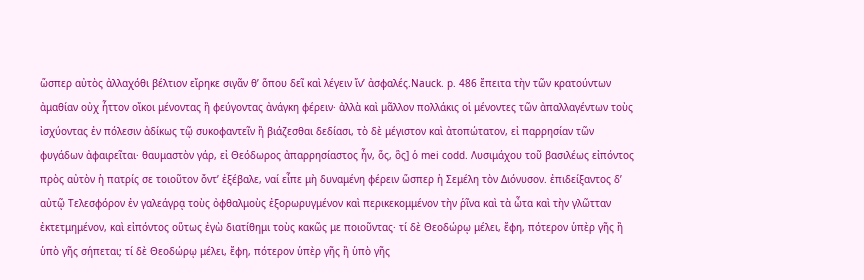ὥσπερ αὐτὸς ἀλλαχόθι βέλτιον εἴρηκε σιγᾶν θʼ ὅπου δεῖ καὶ λέγειν ἵνʼ ἀσφαλές.Nauck. p. 486 ἔπειτα τὴν τῶν κρατούντων ἀμαθίαν οὐχ ἧττον οἴκοι μένοντας ἢ φεύγοντας ἀνάγκη φέρειν· ἀλλὰ καὶ μᾶλλον πολλάκις οἱ μένοντες τῶν ἀπαλλαγέντων τοὺς ἰσχύοντας ἐν πόλεσιν ἀδίκως τῷ συκοφαντεῖν ἢ βιάζεσθαι δεδίασι, τὸ δὲ μέγιστον καὶ ἀτοπώτατον, εἰ παρρησίαν τῶν φυγάδων ἀφαιρεῖται· θαυμαστὸν γάρ, εἰ Θεόδωρος ἀπαρρησίαστος ἦν, ὅς, ὃς] ὁ mei codd. Λυσιμάχου τοῦ βασιλέως εἰπόντος πρὸς αὐτὸν ἡ πατρίς σε τοιοῦτον ὄντʼ ἐξέβαλε, ναί εἶπε μὴ δυναμένη φέρειν ὥσπερ ἡ Σεμέλη τὸν Διόνυσον. ἐπιδείξαντος δʼ αὐτῷ Τελεσφόρον ἐν γαλεάγρᾳ τοὺς ὀφθαλμοὺς ἐξορωρυγμένον καὶ περικεκομμένον τὴν ῥῖνα καὶ τὰ ὦτα καὶ τὴν γλῶτταν ἐκτετμημένον, καὶ εἰπόντος οὕτως ἐγὼ διατίθημι τοὺς κακῶς με ποιοῦντας· τί δὲ Θεοδώρῳ μέλει, ἔφη, πότερον ὑπὲρ γῆς ἢ ὑπὸ γῆς σήπεται; τί δὲ Θεοδώρῳ μέλει, ἔφη, πότερον ὑπὲρ γῆς ἢ ὑπὸ γῆς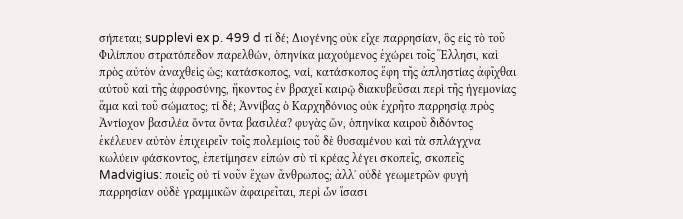σήπεται; supplevi ex p. 499 d τί δέ; Διογένης οὐκ εἶχε παρρησίαν, ὃς εἰς τὸ τοῦ Φιλίππου στρατόπεδον παρελθών, ὁπηνίκα μαχούμενος ἐχώρει τοῖς Ἕλλησι, καὶ πρὸς αὐτὸν ἀναχθεὶς ὡς; κατάσκοπος, ναί, κατάσκοπος ἔφη τῆς ἀπληστίας ἀφῖχθαι αὐτοῦ καὶ τῆς ἀφροσύνης, ἥκοντος ἐν βραχεῖ καιρῷ διακυβεῦσαι περὶ τῆς ἡγεμονίας ἅμα καὶ τοῦ σώματος; τί δέ; Ἀννίβας ὁ Καρχηδόνιος οὐκ ἐχρῆτο παρρησίᾳ πρὸς Ἀντίοχον βασιλέα ὄντα ὄντα βασιλέα? φυγὰς ὤν, ὁπηνίκα καιροῦ διδόντος ἐκέλευεν αὐτὸν ἐπιχειρεῖν τοῖς πολεμίοις τοῦ δὲ θυσαμένου καὶ τὰ σπλάγχνα κωλύειν φάσκοντος, ἐπετίμησεν εἰπών σὺ τί κρέας λέγει σκοπεῖς, σκοπεῖς Madvigius: ποιεῖς οὐ τί νοῦν ἔχων ἄνθρωπος; ἀλλʼ οὐδὲ γεωμετρῶν φυγὴ παρρησίαν οὐδὲ γραμμικῶν ἀφαιρεῖται, περὶ ὧν ἴσασι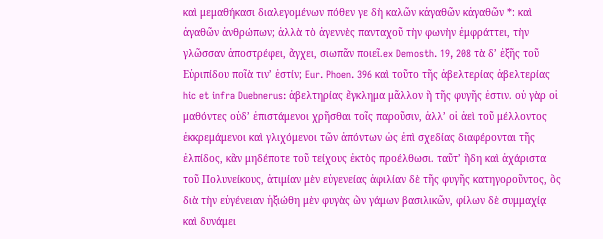καὶ μεμαθήκασι διαλεγομένων πόθεν γε δὴ καλῶν κἀγαθῶν κἀγαθῶν *: καὶ ἀγαθῶν ἀνθρώπων; ἀλλὰ τὸ ἀγεννὲς πανταχοῦ τὴν φωνὴν ἐμφράττει, τὴν γλῶσσαν ἀποστρέφει, ἄγχει, σιωπᾶν ποιεῖ.ex Demosth. 19, 208 τὰ δʼ ἑξῆς τοῦ Εὐριπίδου ποῖὰ τινʼ ἐστίν; Eur. Phoen. 396 καὶ τοῦτο τῆς ἀβελτερίας ἀβελτερίας hic et infra Duebnerus: ἀβελτηρίας ἔγκλημα μᾶλλον ἢ τῆς φυγῆς ἐστιν. οὐ γὰρ οἱ μαθόντες οὐδʼ ἐπιστάμενοι χρῆσθαι τοῖς παροῦσιν, ἀλλʼ οἱ ἀεὶ τοῦ μέλλοντος ἐκκρεμάμενοι καὶ γλιχόμενοι τῶν ἀπόντων ὡς ἐπὶ σχεδίας διαφέρονται τῆς ἐλπίδος, κἂν μηδέποτε τοῦ τείχους ἐκτὸς προέλθωσι. ταῦτʼ ἢδη καὶ ἀχάριστα τοῦ Πολυνείκους, ἀτιμίαν μὲν εὐγενείας ἀφιλίαν δὲ τῆς φυγῆς κατηγοροῦντος, ὃς διὰ τὴν εὐγένειαν ἠξιώθη μὲν φυγὰς ὢν γάμων βασιλικῶν, φίλων δὲ συμμαχίᾳ καὶ δυνάμει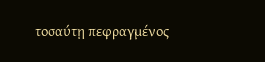τοσαύτῃ πεφραγμένος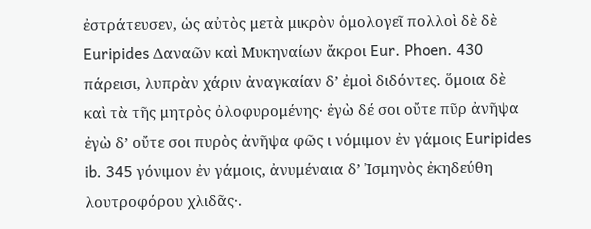ἐστράτευσεν, ὡς αὐτὸς μετὰ μικρὸν ὁμολογεῖ πολλοὶ δὲ δὲ Euripides Δαναῶν καὶ Μυκηναίων ἄκροι Eur. Phoen. 430 πάρεισι, λυπρὰν χάριν ἀναγκαίαν δʼ ἐμοὶ διδόντες. ὅμοια δὲ καὶ τὰ τῆς μητρὸς ὀλοφυρομένης· ἐγὼ δέ σοι οὔτε πῦρ ἀνῆψα ἐγὼ δ’ οὔτε σοι πυρὸς ἀνῆψα φῶς ι νόμιμον ἐν γάμοις Euripides ib. 345 γόνιμον ἐν γάμοις, ἀνυμέναια δʼ Ἰσμηνὸς ἐκηδεύθη λουτροφόρου χλιδᾶς·.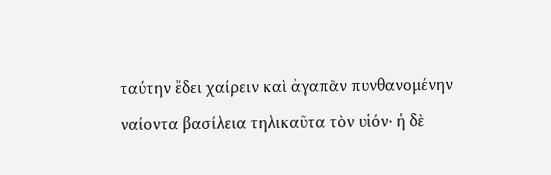ταύτην ἔδει χαίρειν καὶ ἀγαπᾶν πυνθανομένην ναίοντα βασίλεια τηλικαῦτα τὸν υἱόν· ἡ δὲ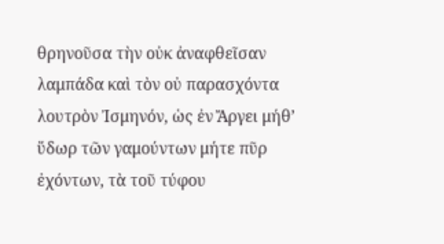θρηνοῦσα τὴν οὐκ ἀναφθεῖσαν λαμπάδα καὶ τὸν οὐ παρασχόντα λουτρὸν Ἰσμηνόν, ὡς ἐν Ἄργει μήθʼ ὕδωρ τῶν γαμούντων μήτε πῦρ ἐχόντων, τὰ τοῦ τύφου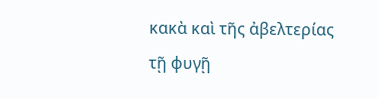κακὰ καὶ τῆς ἀβελτερίας τῇ φυγῇ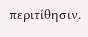περιτίθησιν.